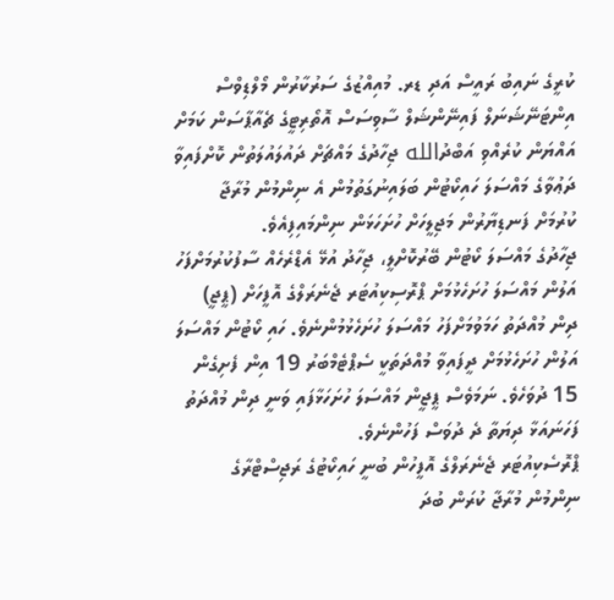ކުރީގެ ނައިބު ރައީސް އަދި ޑރ. މުއިއްޒުގެ ސަރުކާރުން މޯލްޑިވްސް އިންޓަނޭޝަނަލް ފައިނޭންޝަލް ސާވިސަސް އޮތޯރިޓީގެ ޗެއާޕާސަން ކަމަށް އައްޔަން ކުރެއްވި އަބްދުالله ޖިހާދުގެ މައްޗަށް ދައުލައުލަތުން ކޮށްފައިވާ ދަޢުވާގެ މައްސަލަ ހައިކޯޓުން ބަލައިނުގަތުމުން އެ ނިންމުން މުރާޖާ ކުރުމަށް ފަނޑިޔާރުން މަޖިލީހަށް ހުށަހަޅަން ނިންމައިފިއެވެ.
ޖިހާދުގެ މައްސަލަ ކޯޓުން ބޭރުކޮށްލީ، ޖިހާދު އުޅޭ އެޑްރެހެއް ސާފުކުރުމަށްފަހު އަލުން މައްސަލަ ހުށަހެޅުމަށް ޕްރޮސިކިއުޓަރ ޖެނެރަލްގެ އޮފީހަށް (ޕީޖީ) ދިން މުއްދަތު ހަމަވުމަށްފަހު މައްސަލަ ހުށަހެޅުމުންނެވެ. ހައި ކޯޓުން މައްސަލަ އަލުން ހުށަހެޅުމަށް ދީފައިވާ މުއްދަތަކީ ސެޕްޓެމްބަރު 19 އިން ފެށިގެން 15 ދުވަހެވެ. ނަމަވެސް ޕީޖީން މައްސަލަ ހުށަހަޅާފައި ވަނީ ދިން މުއްދަތު ފަހަނައަޅާ ދިޔަތާ ދެ ދުވަސް ފަހުންނެވެ.
ޕްރޮސެކިއުޓަރ ޖެނެރަލްގެ އޮފީހުން ބުނީ ހައިކޯޓުގެ ރަޖިސްޓްރާގެ ނިންމުން މުރާޖާ ކުރަން ބުދަ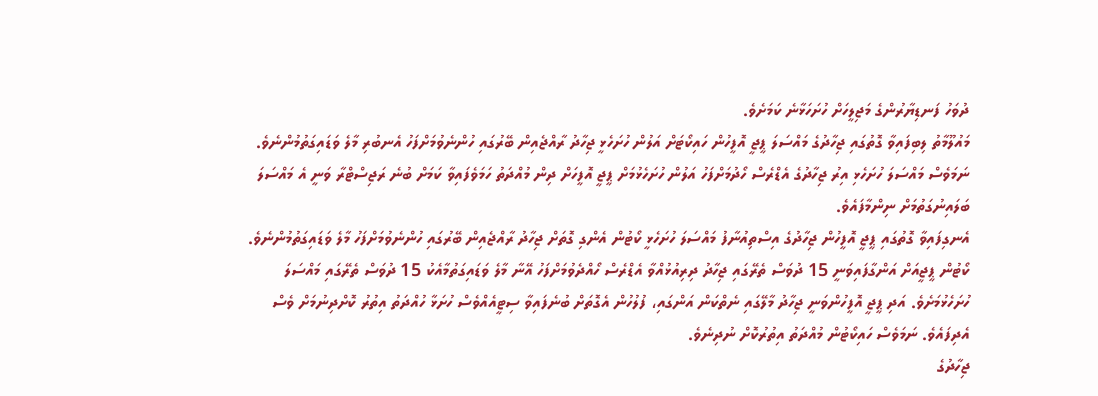ދުވަހު ފަނޑިޔާރުންގެ މަޖިލީހަށް ހުށަހަޅާނެ ކަމަށެވެ.
މައުލޫމާތު ލިބިފައިވާ ގޮތުގައި ޖިހާދުގެ މައްސަލަ ޕީޖީ އޮފީހުން ހައިކޯޓަށް އަލުން ހުށަހެޅީ ޖިހާދު ރާއްޖެއިން ބޭރުގައި ހުންނެވުމަށްފަހު އެނބުރި މާލެ ވަޑައިގަތުމުންނެވެ. ނަމަވެސް މައްސަލަ ހުށަހެޅި އިރު ޖިހާދުގެ އެޑްރެސް ހޯދުމަށްފަހު އަލުން ހުށަހެޅުމަށް ޕީޖީ އޮފީހަށް ދިން މުއްދަތު ހަމަވެފައިވާ ކަމަށް ބުނެ ރަޖިސްޓްރާ ވަނީ އެ މައްސަލަ ބަލައިނުގަތުމަށް ނިންމާފައެވެ.
އެނގިފައިވާ ގޮތުގައި ޕީޖީ އޮފީހުން ޖިހާދުގެ އިސްތިއުނާފު މައްސަލަ ހުށަހެޅީ ކޯޓުން އެންގި ގޮތަށް ޖިހާދު ރާއްޖެއިން ބޭރުގައި ހުންނެވުމަށްފަހު މާލެ ވަޑައިގަތުމުންނެވެ. ކޯޓުން ޕީޖީއަށް އަންގާފައިވަނީ 15 ދުވަސް ތެރޭގައި ޖިހާދު ދިރިއުޅުއްވާ އެޑްރެސް ހޯއްދެވުމަށްފަހު އޭނާ މާލެ ވަޑައިގަތުމާއެކު 15 ދުވަސް ތެރޭގައި މައްސަލަ ހުށަހެޅުމަށެވެ. އަދި ޕީޖީ އޮފީހުންވަނީ ޖިހާދު މާލޭގައި ނެތްކަން އަންގައި، ފުލުހުން އެގޮތަށް ބުނެފައިވާ ސިޓީއެއްވެސް ހުށަޅާ ހުއްދަތު އިތުރު ކޮށްދިނުމަށް ވެސް އެދިފައެވެ. ނަމަވެސް ހައިކޯޓުން މުއްދަތު އިތުރުކޮށް ނުދިނެވެ.
ޖިހާދުގެ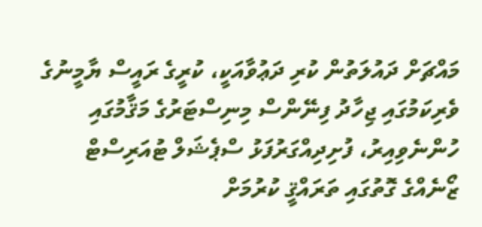މައްޗަށް ދައުލަތުން ކުރި ދަޢުވާއަކީ، ކުރީގެ ރައީސް ޔާމީނުގެ ވެރިކަމުގައި ޖިހާދު ފިނޭންސް މިނިސްޓަރުގެ މަޤާމުގައި ހުންނެވިއިރު، ފުށިދިއްގަރުފަޅު ސްޕެޝަލް ޓުއަރިސްޓް ޒޯނެއްގެ ގޮތުގައި ތަރައްޤީ ކުރުމަށް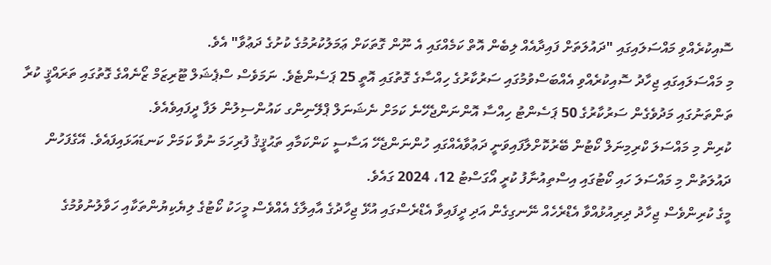ސޮއިކުރެއްވި މައްސަލައިގައި "ދައުލަތަށް ފައިދާއެއް ލިބެން އޮތް ކަމެއްގައި އެ ނޫން ގޮތަކަށް ޢަމަލުކުރުމުގެ ކުށުގެ ދަޢުވާ" އެވެ.
މި މައްސަލައިގައި ޖިހާދު ސޮއިކުރެއްވި އެއްބަސްވުމުގައި ސަރުކާރުގެ ހިއްސާގެ ގޮތުގައި އޮތީ 25 ޕަސެންޓެވެ. ނަމަވެސް ސްޕެޝަލް ޓޫރިޒަމް ޒޯނެއްގެ ގޮތުގައި ތަރައްޤީ ކުރާ ތަންތަނުގައި މަދުވެގެން ސަރުކާރުގެ 50 ޕަސެންޓު ހިއްސާ އޮންނަންޖެހޭނެ ކަމަށް ނެޝަނަލް ޕްލޭނިންގ ކައުންސިލުން ލަފާ ދީފައިވެއެވެ.
ކުރިން މި މައްސަލަ ކްރިމިނަލް ކޯޓުން ބޭރުކޮށްލާފައިވަނީ ދަޢުވާއެއްގައި ހުންނަންޖެހޭ އަސާސީ ކަންކަމާއި ތަޙުޤީޤު ފުރިހަމަ ނުވާ ކަމަށް ކަނޑައަޅައިފައެވެ. އޭގެފަހުން ދައުލަތުން މި މައްސަލަ ހައި ކޯޓުގައި އިސްތިއުނާފު ކުރީ އޯގަސްޓު 12، 2024 ގައެވެ.
މީގެ ކުރިންވެސް ޖިހާދު ދިރިއުޅުއްވާ އެޑްރެހެއް ނޭނގިގެން އަދި ދީފައިވާ އެޑްރެސްގައި އުޅޭ ޖިހާދުގެ އާއިލާގެ އެއްވެސް މީހަކު ކޯޓުގެ ލިޔެކިޔުންތަކާއި ހަވާލުނުވުމުގެ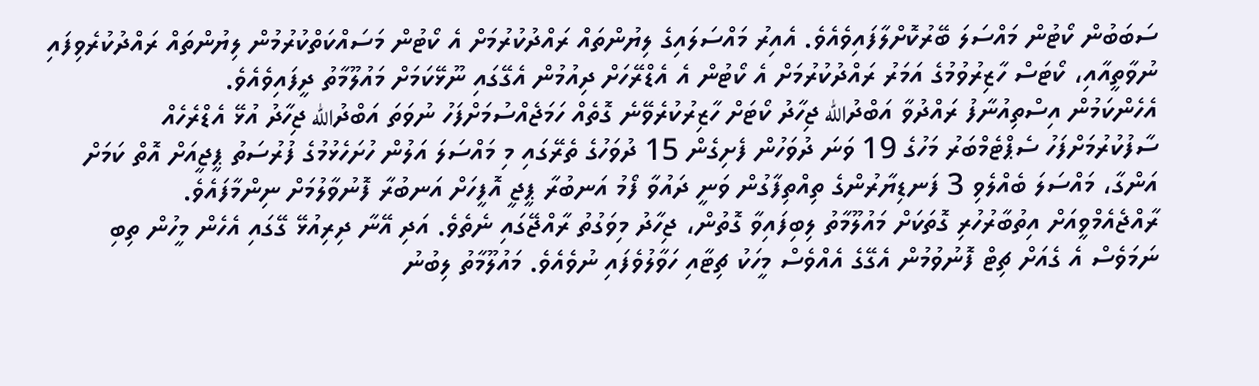ސަބަބުން ކޯޓުން މައްސަލަ ބޭރުކޮށްލާފައިވެއެވެ. އެއިރު މައްސަލައިގެ ލިޔުންތައް ރައްދުކުރުމަށް އެ ކޯޓުން މަސައްކަތްކުރުމުން ލިޔުންތައް ރައްދުކުރެވިފައި ނުވާތީއާއި، ކޯޓަސް ހާޒިރުވުމުގެ އަމަރު ރައްދުކުރުމަށް އެ ކޯޓުން އެ އެޑްރޭހަށް ދިއުމުން އެގޭގައި ނޫޅޭކަމަށް މައުލޫމާތު ދީފައިވެއެވެ.
އެހެންކަމުން އިސްތިއުނާފު ރައްދުވާ އަބްދުالله ޖިހާދު ކޯޓަށް ހާޒިރުކުރެވޭނެ ގޮތެއް ހަމަޖެއްސުމަށްފަހު ނުވަތަ އަބްދުالله ޖިހާދު އުޅޭ އެޑްރެހެއް ސާފުކުރުމަށްފަހު ސެޕްޓެމްބަރު މަހުގެ 19 ވަނަ ދުވަހުން ފެށިގެން 15 ދުވަހުގެ ތެރޭގައި މި މައްސަލަ އަލުން ހުށަހެޅުމުގެ ފުރުސަތު ޕީޖީއަށް އޮތް ކަމަށް އަންގާ، މައްސަލަ ބެއްލެވި 3 ފަނޑިޔާރުންގެ ތިއްތިފާގުން ވަނީ ދައުވާ ފޯމު އަނބުރާ ޕީޖީ އޮފީހަށް އަނބުރާ ފޮނުވާލުމަށް ނިންމާފައެވެ.
ރާއްޖެއެމްވީއަށް އިތުބާރުހުރި ގޮތަކަށް މައުލޫމާތު ލިބިފައިވާ ގޮތުން، ޖިހާދު މިވަގުތު ރާއްޖޭގައި ނެތެވެ. އަދި އޭނާ ދިރިއުޅޭ ގޭގައި އެހެން މީހުން ތިބި ނަމަވެސް އެ ގެއަށް ޗިޓް ފޮނުވުމުން އެގޭގެ އެއްވެސް މީހަކު ޗިޓާއި ހަވާލުވެފައި ނުވެއެވެ. މައުލޫމާތު ލިބުނު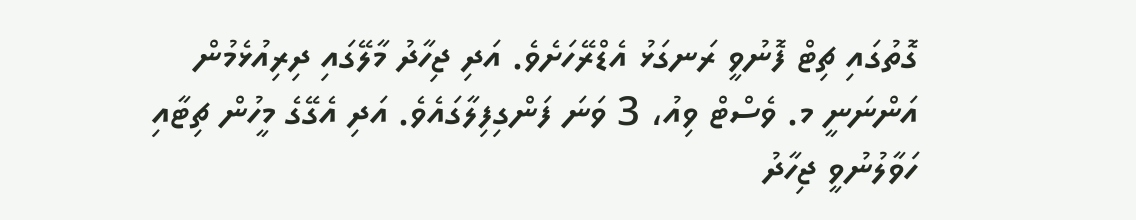ގޮތުގައި ޗިޓް ފޮނުވީ ރަނގަޅު އެޑްރޭހަށެވެ. އަދި ޖިހާދު މާލޭގައި ދިރިއުޅެމުން އަންނަނީ މ. ވެސްޓް ވިއު، 3 ވަނަ ފަންގިފިލާގައެވެ. އަދި އެގޭގެ މީހުން ޗިޓާއި ހަވާލުނުވީ ޖިހާދު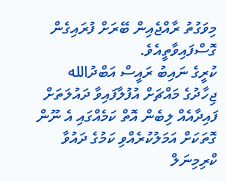މިވަގުތު ރާއްޖެއިން ބޭރަށް ފުރައިގެން ގޮސްފައިވާތީއެވެ.
ކުރީގެ ނައިބު ރައީސް އަބްދުالله ޖިހާދުގެ މައްޗަށް އުފުލާފައިވާ ދައުލަތަށް ފައިދާއެއް ލިބެން އޮތް ކަމެއްގައި އެ ނޫން ގޮތަކަށް އަމަލުކުރެއްވި ކަމުގެ ދައުވާ ކްރިމިނަލް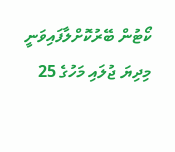ކޯޓުން ބޭރުކޮށްލާފައިވަނީ މިދިޔަ ޖުލައި މަހުގެ 25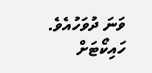ވަނަ ދުވަހުއެވެ. ހައިކޯޓަށް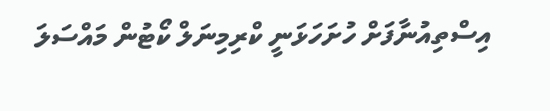އިސްތިއުނާފަށް ހުށަހަޅަނީ ކްރިމިނަލް ކޯޓުން މައްސަލަ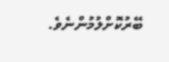ބޭރުކޮށްލުމުންނެވެ.